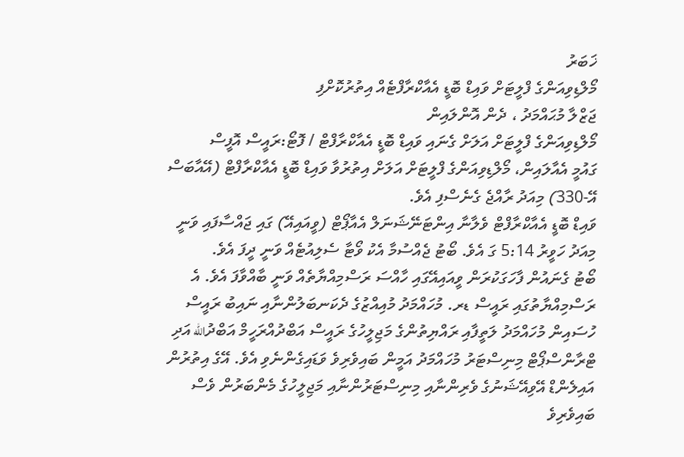ޚަބަރު
މޯލްޑިވިއަންގެ ފްލީޓަށް ވައިޑް ބޮޑީ އެއާކްރާފްޓެއް އިތުރުކޮށްފި
ޖަޒްލާ މުޙައްމަދު ، ދެން އޮންލައިން
މޯލްޑިވިއަންގެ ފްލީޓަށް އަލަށް ގެނައި ވައިޑް ބޮޑީ އެއާކްރާފްޓް / ފޮޓޯ:ރައީސް އޮފީސް
ގައުމީ އެއާލައިން، މޯލްޑިވިއަންގެ ފްލީޓަށް އަލަށް އިތުރުވާ ވައިޑް ބޮޑީ އެއާކްރާފްޓް (އޭއާބަސް އޭ-330) މިއަދު ރާއްޖެ ގެނެސްފި އެވެ.
ވައިޑް ބޮޑީ އެއާކްރާފްޓް ވެލާނާ އިންޓަނޭޝަނަލް އެއާޕޯޓް (ވީއައިއޭ) ގައި ޖައްސާފައި ވަނީ މިއަދު ހަވީރު 5:14 ގަ އެވެ. ބޯޓު ޖެއްސުމާ އެކު ވޯޓާ ސެލިއުޓެއް ވަނީ ދީފަ އެވެ.
ބޯޓު ގެނައުން ފާހަގަކުރަން ވީއައިއޭގައި ހާއްސަ ރަސްމިއްޔާތެއް ވަނީ ބާއްވާފަ އެވެ. އެ ރަސްމިއްޔާތުގައި ރައީސް ޑރ. މުހައްމަދު މުއިއްޒުގެ ދެކަނބަލުންނާއި ނައިބު ރައީސް ހުސައިން މުހައްމަދު ލަތީފާއި ރައްޔިތުންގެ މަޖިލީހުގެ ރައީސް އަބްދުއްރަހީމް އަބްދުالله އަދި ޓްރާންސްޕޯޓް މިނިސްޓަރު މުހައްމަދު އަމީން ބައިވެރިވެ ވަޑައިގެންނެވި އެވެ. އޭގެ އިތުރުން އައިލެންޑް އޭވިއޭޝަނުގެ ވެރިންނާއި މިނިސްޓަރުންނާއި މަޖިލީހުގެ މެންބަރުން ވެސް ބައިވެރިވެ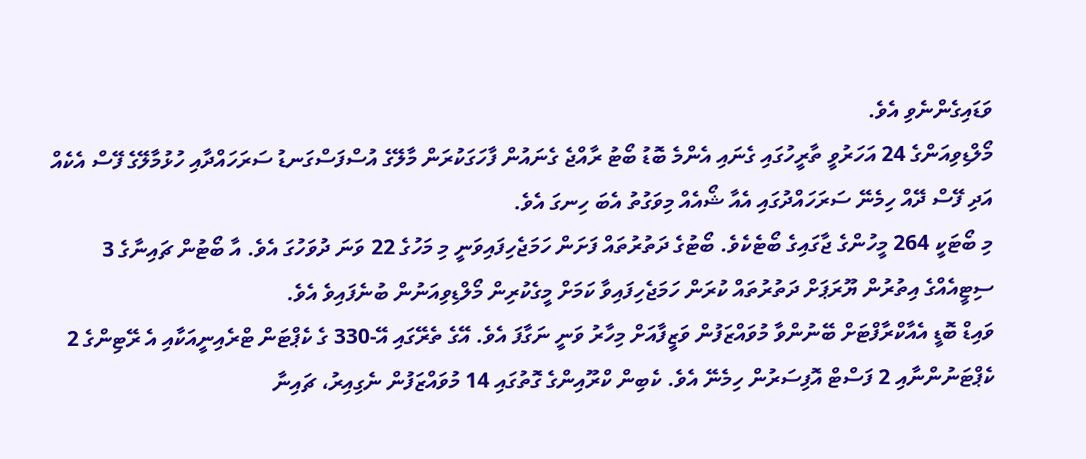ވަޑައިގެންނެވި އެވެ.
މޯލްޑިވިއަންގެ 24 އަހަރުވީ ތާރީހުގައި ގެނައި އެންމެ ބޮޑު ބޯޓު ރާއްޖެ ގެނައުން ފާހަގަކުރަން މާލޭގެ އުސްފަސްގަނޑު ސަރަހައްދާއި ހުޅުމާލޭގެ ފޭސް އެކެއް އަދި ފޭސް ދޭއް ހިމެނޭ ސަރަހައްދުގައި އެއާ ޝޯއެއް މިވަގުތު އެބަ ހިނގަ އެވެ.
މި ބޯޓަކީ 264 މީހުންގެ ޖާގައިގެ ބޯޓެކެވެ. ބޯޓުގެ ދަތުރުތައް ފަށަން ހަމަޖެހިފައިވަނީ މި މަހުގެ 22 ވަނަ ދުވަހުގަ އެވެ. އާ ބޯޓުން ޗައިނާގެ 3 ސިޓީއެއްގެ އިތުރުން ޔޫރަޕަށް ދަތުރުތައް ކުރަން ހަމަޖެހިފައިވާ ކަމަށް މީގެކުރިން މޯލްޑިވިއަނުން ބުނެފައިވެ އެވެ.
ވައިޑް ބޮޑީ އެއާކްރާފްޓަށް ބޭނުންވާ މުވައްޒަފުން ވަޒީފާއަށް މިހާރު ވަނީ ނަގާފަ އެވެ. އޭގެ ތެރޭގައި އޭ-330 ގެ ކެޕްޓަން ޓްރެއިނީއަކާއި އެ ރޭޓިންގެ 2 ކެޕްޓަނުންނާއި 2 ފަސްޓް އޮފިސަރުން ހިމެނޭ އެވެ. ކެބިން ކްރޫއިންގެ ގޮތުގައި 14 މުވައްޒަފުން ނެގިއިރު، ޗައިނާ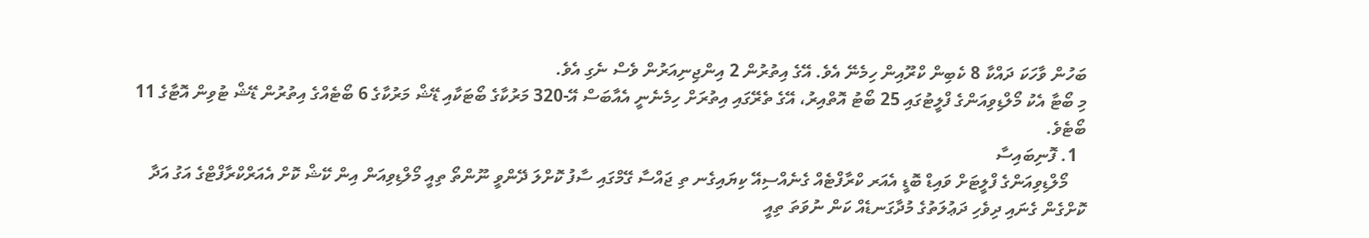ބަހުން ވާހަކަ ދައްކާ 8 ކެބިން ކްރޫއިން ހިމެނޭ އެވެ. އޭގެ އިތުރުން 2 އިންޖިނިއަރުން ވެސް ނެގި އެވެ.
މި ބޯޓާ އެކު މޯލްޑިވިއަންގެ ފްލީޓުގައި 25 ބޯޓު އޮތްއިރު، އޭގެ ތެރޭގައި އިތުރަށް ހިމެނެނީ އެއާބަސް އޭ-320 މަރުކާގެ ބޯޓަކާއި ޑޭޝް މަރުކާގެ 6 ބޯޓެއްގެ އިތުރުން ޑޭޝް ޓުވިން އޮޓާގެ 11 ބޯޓެވެ.
  1. ފޮނިބައިސާ
    މޯލްޑިވިއަންގެ ފްލީޓަށް ވައިޑް ބޮޑީ އެއަރ ކްރާފްޓެއް ގެނެއްސިއޭ ކިޔައިގެނ ތި ޖައްސާ ގޭމްގައި ސާފު ކޮށްލަ ދޭންވީ ނޫންތޯ ތިއީ މޯލްޑިވިއަން އިން ކޭޝް ކޮށް އެއަރްކްރާފްޓްގެ އަގު އަދާ ކޮށްގެން ގެނައި ދިވެހި ދަޢުލަތުގެ މުދާގަނޑެއް ކަން ނުވަތަ ތިއީ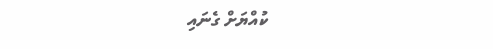ކުއްޔަށް ގެނައި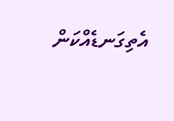އެތިގަނޑެއްކަން